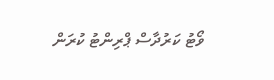ވޯޓު ކަރުދާސް ޕްރިންޓު ކުރަން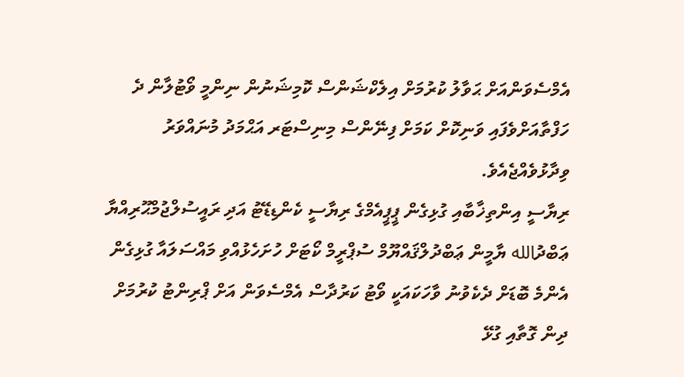އެމްސެވަންއަށް ޙަވާލު ކުރުމަށް އިލެކްޝަންސް ކޮމިޝަނުން ނިންމީ ވޯޓުލާން ދެ ހަފްތާއަށްވެފައި ވަނިކޮށް ކަމަށް ފިނޭންސް މިނިސްޓަރ އަޙްމަދު މުނައްވަރު ވިދާޅުވެއްޖެއެވެ.
ރިޔާސީ އިންތިޚާބާއި ގުޅިގެން ޕީޕީއެމްގެ ރިޔާސީ ކެންޑިޑޭޓު އަދި ރައީސުލްޖުމްޙޫރިއްޔާ ޢަބްދުالله ޔާމީން ޢަބްދުލްޤައްޔޫމް ސުޕްރީމް ކޯޓަށް ހުށަހެޅުއްވި މައްސަލައާ ގުޅިގެން އެންމެ ބޮޑަށް ދެކެވުނު ވާހަކައަކީ ވޯޓު ކަރުދާސް އެމްސެވަން އަށް ޕްރިންޓު ކުރުމަށް ދިން ގޮތާއި ގުޅޭ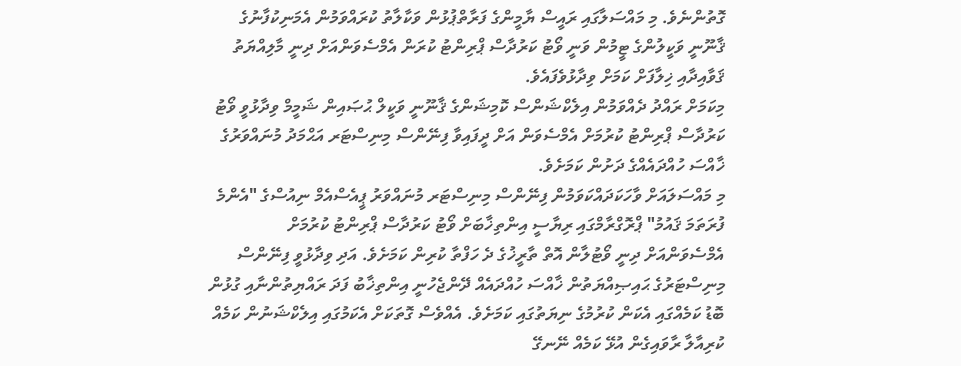ގޮތުންނެވެ. މި މައްސަލާގައި ރައީސް ޔާމީންގެ ފަރާތްޕުޅުން ވަކާލާތު ކުރައްވަމުން އެމަނިކުފާނުގެ ޤާނޫނީ ވަކީލުންގެ ޓީމުން ވަނީ ވޯޓު ކަރުދާސް ޕްރިންޓު ކުރަން އެމްސެވަންއަށް ދިނީ މާލިއްޔަތު ޤަވާއިދާއި ޚިލާފަށް ކަމަށް ވިދާޅުވެފައެވެ.
މިކަމަށް ރައްދު ދެއްވަމުން އިލެކްޝަންސް ކޮމިޝަންގެ ޤާނޫނީ ވަކީލް ޙުޞައިން ޝަމީމް ވިދާޅުވީ ވޯޓު ކަރުދާސް ޕްރިންޓު ކުރުމަށް އެމްސެވަން އަށް ދީފައިވާ ފިނޭންސް މިނިސްޓަރ އަޙްމަދު މުނައްވަރުގެ ޚާއްސަ ހުއްދައެއްގެ ދަށުން ކަމަށެވެ.
މި މައްސަލައަށް ވާހަކަދައްކަވަމުން ފިނޭންސް މިނިސްޓަރ މުނައްވަރު ޕީއެސްއެމް ނިއުސްގެ "އެންމެ ފުރަތަމަ ޤައުމު" ޕްރޮގްރާމްގައި ރިޔާސީ އިންތިޚާބަށް ވޯޓު ކަރުދާސް ޕްރިންޓު ކުރުމަށް އެމްސެވަންއަށް ދިނީ ވޯޓުލާން އޮތް ތާރީޚުގެ ދެ ހަފްތާ ކުރިން ކަމަށެވެ. އަދި ވިދާޅުވީ ފިނޭންސް މިނިސްޓަރުގެ ޙައިޞިއްޔަތުން ޚާއްސަ ހުއްދައެއް ދޭންޖެހުނީ އިންތިޚާބު ފަދަ ރައްޔިތުންނާއި ގުޅުން ބޮޑު ކަމެއްގައި އެކަން ކުރުމުގެ ނިޔަތުގައި ކަމަށެވެ. އެއްވެސް ގޮތަކަށް އެކަމުގައި އިލެކްޝަނުން ކަމެއް ކުރިއާލާ ރާވައިގެން އުޅޭ ކަމެއް ނޭނގޭ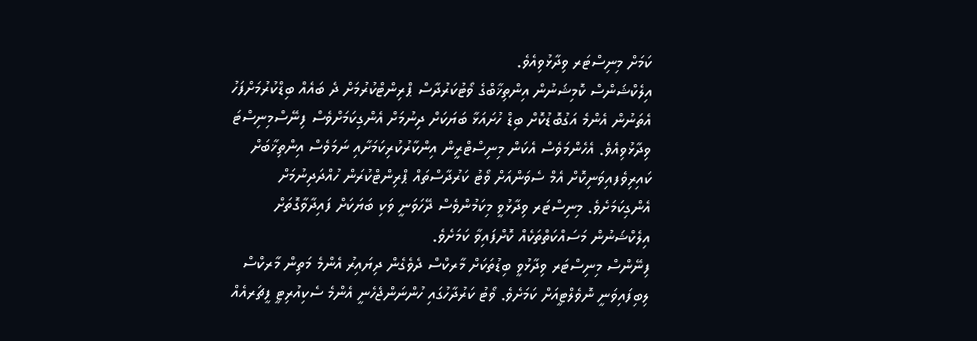ކަމަށް މިނިސްޓަރ ވިދާޅުވިއެވެ.
އިލެކްޝަންސް ކޮމިޝަނުން އިންތިޚާބްގެ ވޯޓުކަރުދާސް ޕްރިންޓްކުރުމަށް ދެ ބައެއް ބިޑްކުރުމަށްފަހު އެތަނުން އެންމެ އަގުބޮޑުކޮށް ބިޑް ހުށައަޅާ ބަޔަކަށް ދިނުމަށް އެންގިކަމަށްވެސް ފިނޭސްމިނިސްޓަ ވިދާޅުވިއެވެ. އެހެންމަވެސް އެކަން މިނިސްޓްރީން އިންކާރުކުރިކަމަށާއި ނަމަވެސް އިންތިޚާބަށް ކައިރިވެފއިވަނިކޮށް އެމް ސެވަންއަށް ވޯޓު ކަރުދާސްތައް ޕްރިންޓްކުރަން ހުއްދަދިނުމަށް އެންގިކަމަށެވެ. މިނިސްޓަރ ވިދާޅުވީ މިކަމުންވެސް ދޭހަވަނީ ވަކި ބަޔަކަށް ފައިދާވާގޮތަށް އިލެކްޝަނުން މަސައްކަތްތަކެއް ކޮށްފައިވާ ކަމަށެވެ.
ފިނޭންސް މިނިސްޓަރ ވިދާޅުވީ ބިޑުތަކަށް މާރކްސް ދެވެގެން ދިޔައިރު އެންމެ މަތިން މާރކްސް ލިބިފައިވަނީ ނޮވެލްޓީއަށް ކަމަށެވެ. ވޯޓު ކަރުދާހުގައި ހުންނަންޖެހެނީ އެންމެ ސެކިއުރިޓީ ފީޗަރއެއް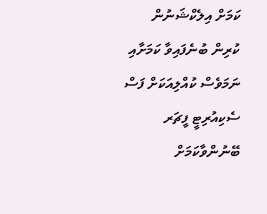ކަމަށް އިލެކްޝަނުން ކުރިން ބުނެފައިވާ ކަމަށާއި ނަމަވެސް ކުއްލިއަކަށް ފަސް ސެކިއުރިޓީ ފީޗަރ ބޭނުންވާކަމަށް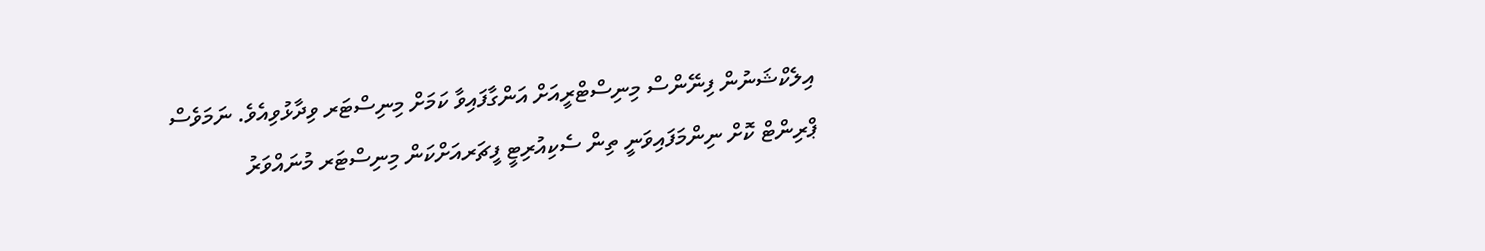އިލެކްޝަނުން ފިނޭންސް މިނިސްޓްރީއަށް އަންގާފައިވާ ކަމަށް މިނިސްޓަރ ވިދާޅުވިއެވެ. ނަމަވެސް ޕްރިންޓް ކޮށް ނިންމަފައިވަނީ ތިން ސެކިއުރިޓީ ފީޗަރއަށްކަން މިނިސްޓަރ މުނައްވަރު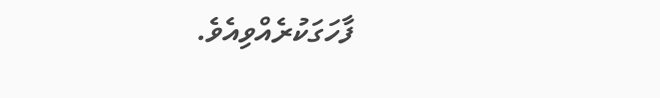ފާހަގަކުރެއްވިއެވެ.